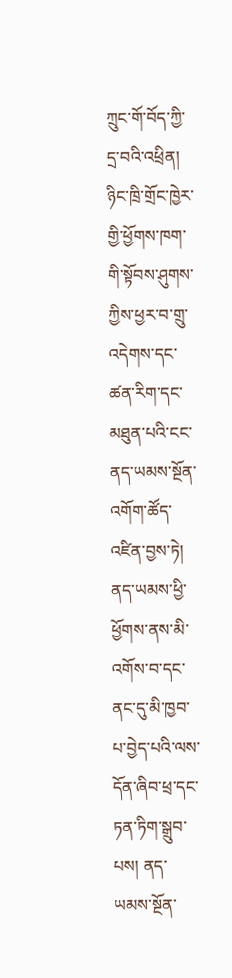ཀྲུང་གོ་བོད་ཀྱི་དྲ་བའི་འཕྲིན། ཉིང་ཁྲི་གྲོང་ཁྱེར་གྱི་ཕྱོགས་ཁག་གི་སྟོབས་ཤུགས་ཀྱིས་ཕྱར་བ་གྲུ་འདེགས་དང་ཚན་རིག་དང་མཐུན་པའི་ངང་ནད་ཡམས་སྔོན་འགོག་ཚོད་འཛིན་བྱས་ཏེ། ནད་ཡམས་ཕྱི་ཕྱོགས་ནས་མི་འགོས་བ་དང་ནང་དུ་མི་ཁྱབ་པ་བྱེད་པའི་ལས་དོན་ཞིབ་ཕྲ་དང་ཏན་ཏིག་སྒྲུབ་པས། ནད་ཡམས་སྔོན་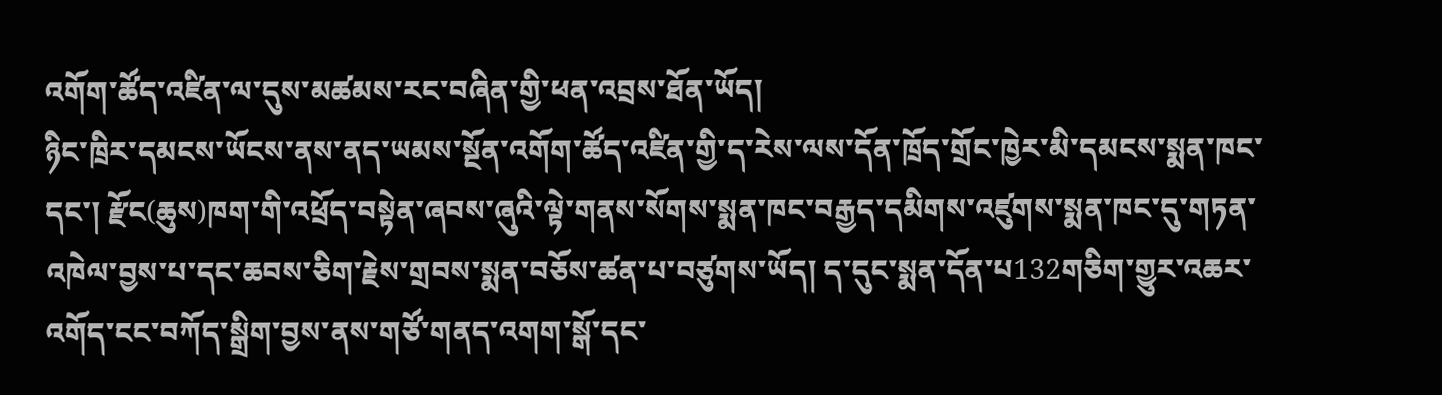འགོག་ཚོད་འཛིན་ལ་དུས་མཚམས་རང་བཞིན་གྱི་ཕན་འབྲས་ཐོན་ཡོད།
ཉིང་ཁྲིར་དམངས་ཡོངས་ནས་ནད་ཡམས་སྔོན་འགོག་ཚོད་འཛིན་གྱི་ད་རེས་ལས་དོན་ཁྲོད་གྲོང་ཁྱེར་མི་དམངས་སྨན་ཁང་དང་། རྫོང(ཆུས)ཁག་གི་འཕྲོད་བསྟེན་ཞབས་ཞུའི་ལྟེ་གནས་སོགས་སྨན་ཁང་བརྒྱད་དམིགས་འཛུགས་སྨན་ཁང་དུ་གཏན་འཁེལ་བྱས་པ་དང་ཆབས་ཅིག་རྗེས་གྲབས་སྨན་བཅོས་ཚན་པ་བཙུགས་ཡོད། ད་དུང་སྨན་དོན་པ132གཅིག་གྱུར་འཆར་འགོད་ངང་བཀོད་སྒྲིག་བྱས་ནས་གཙོ་གནད་འགག་སྒོ་དང་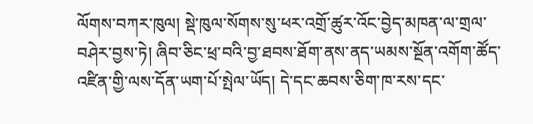ལོགས་བཀར་ཁུལ། སྡེ་ཁུལ་སོགས་སུ་ཕར་འགྲོ་ཚུར་འོང་བྱེད་མཁན་ལ་གྲལ་བཤེར་བྱས་ཏེ། ཞིབ་ཅིང་ཕྲ་བའི་བྱ་ཐབས་ཐོག་ནས་ནད་ཡམས་སྔོན་འགོག་ཚོད་འཛིན་གྱི་ལས་དོན་ཡག་པོ་སྤེལ་ཡོད། དེ་དང་ཆབས་ཅིག་ཁ་རས་དང་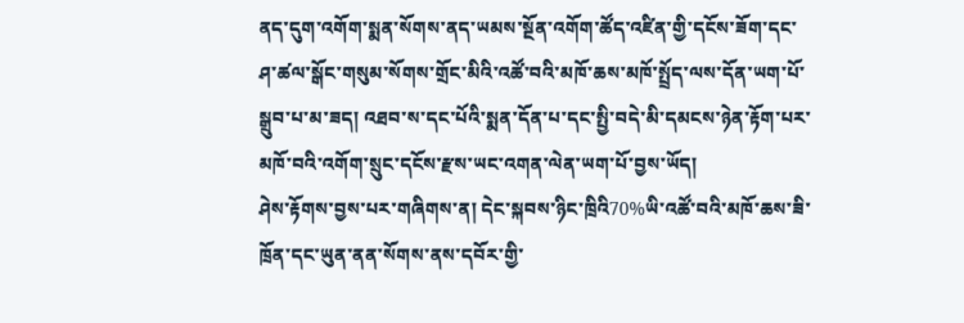ནད་དུག་འགོག་སྨན་སོགས་ནད་ཡམས་སྔོན་འགོག་ཚོད་འཛིན་གྱི་དངོས་ཟོག་དང་ཤ་ཚལ་སྒོང་གསུམ་སོགས་གྲོང་མིའི་འཚོ་བའི་མཁོ་ཆས་མཁོ་སྤྲོད་ལས་དོན་ཡག་པོ་སྒྲུབ་པ་མ་ཟད། འཐབ་ས་དང་པོའི་སྨན་དོན་པ་དང་སྤྱི་བདེ་མི་དམངས་ཉེན་རྟོག་པར་མཁོ་བའི་འགོག་སྲུང་དངོས་རྫས་ཡང་འགན་ལེན་ཡག་པོ་བྱས་ཡོད།
ཤེས་རྟོགས་བྱས་པར་གཞིགས་ན། དེང་སྐབས་ཉིང་ཁྲིའི70%ཡི་འཚོ་བའི་མཁོ་ཆས་ཟི་ཁྲོན་དང་ཡུན་ནན་སོགས་ནས་དབོར་གྱི་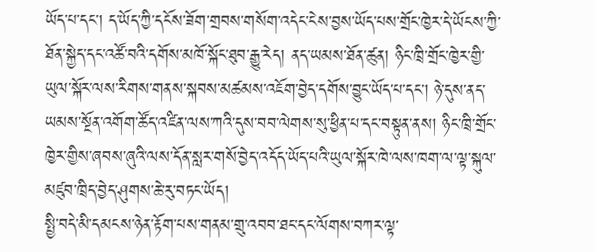ཡོད་པ་དང་། ད་ཡོད་ཀྱི་དངོས་ཟོག་གྲབས་གསོག་འདེང་ངེས་བྱས་ཡོད་པས་གྲོང་ཁྱེར་དེ་ཡོངས་ཀྱི་ཐོན་སྐྱེད་དང་འཚོ་བའི་དགོས་མཁོ་སྐོང་ཐུབ་རྒྱུ་རེད། ནད་ཡམས་ཐོན་ཚུན། ཉིང་ཁྲི་གྲོང་ཁྱེར་གྱི་ཡུལ་སྐོར་ལས་རིགས་གནས་སྐབས་མཚམས་འཇོག་བྱེད་དགོས་བྱུང་ཡོད་པ་དང་། ཉེ་དུས་ནད་ཡམས་སྔོན་འགོག་ཚོད་འཛིན་ལས་ཀའི་དུས་བབ་ལེགས་སུ་ཕྱིན་པ་དང་བསྟུན་ནས། ཉིང་ཁྲི་གྲོང་ཁྱེར་གྱིས་ཞབས་ཞུའི་ལས་དོན་སླར་གསོ་བྱེད་འདོད་ཡོད་པའི་ཡུལ་སྐོར་ཁེ་ལས་ཁག་ལ་ལྟ་སྐུལ་མཛུབ་ཁྲིད་བྱེད་ཤུགས་ཆེ་རུ་བཏང་ཡོད།
སྤྱི་བདེ་མི་དམངས་ཉེན་རྟོག་པས་གནམ་གྲུ་འབབ་ཐང་དང་ལོགས་བཀར་ལྟ་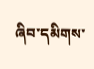ཞིབ་དམིགས་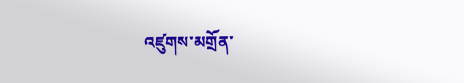འཛུགས་མགྲོན་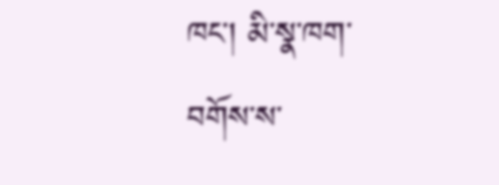ཁང་། མི་སྣ་ཁག་བགོས་ས་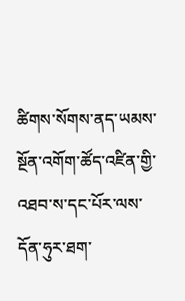ཚིགས་སོགས་ནད་ཡམས་སྔོན་འགོག་ཚོད་འཛིན་གྱི་འཐབ་ས་དང་པོར་ལས་དོན་ཧུར་ཐག་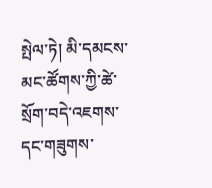སྤེལ་ཏེ། མི་དམངས་མང་ཚོགས་ཀྱི་ཚེ་སྲོག་བདེ་འཇགས་དང་གཟུགས་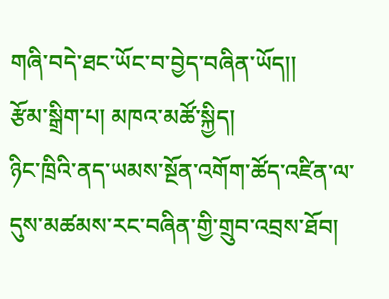གཞི་བདེ་ཐང་ཡོང་བ་བྱེད་བཞིན་ཡོད།།
རྩོམ་སྒྲིག་པ། མཁའ་མཚོ་སྐྱིད།
ཉིང་ཁྲིའི་ནད་ཡམས་སྔོན་འགོག་ཚོད་འཛིན་ལ་དུས་མཚམས་རང་བཞིན་གྱི་གྲུབ་འབྲས་ཐོབ།